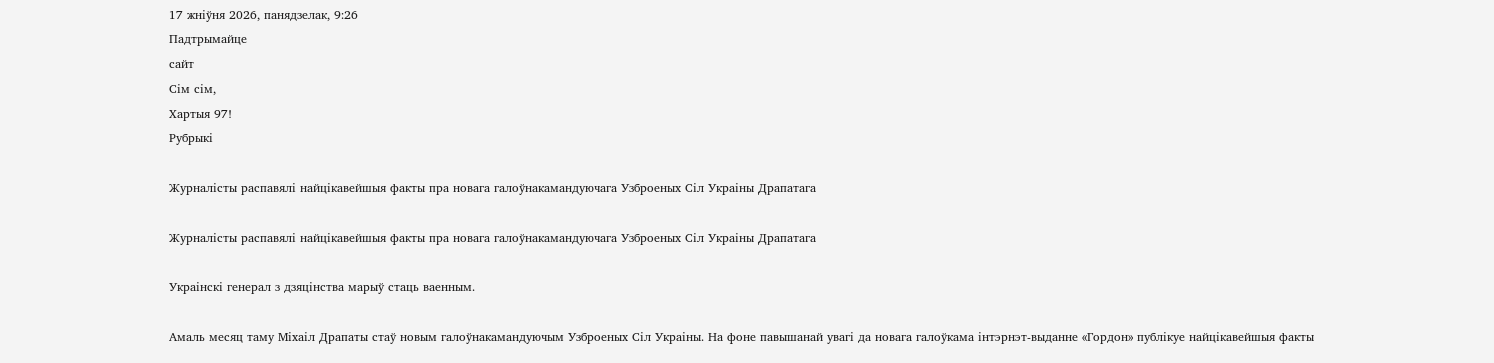17 жнiўня 2026, панядзелак, 9:26
Падтрымайце
сайт
Сім сім,
Хартыя 97!
Рубрыкі

Журналісты распавялі найцікавейшыя факты пра новага галоўнакамандуючага Узброеных Сіл Украіны Драпатага

Журналісты распавялі найцікавейшыя факты пра новага галоўнакамандуючага Узброеных Сіл Украіны Драпатага

Украінскі генерал з дзяцінства марыў стаць ваенным.

Амаль месяц таму Міхаіл Драпаты стаў новым галоўнакамандуючым Узброеных Сіл Украіны. На фоне павышанай увагі да новага галоўкама інтэрнэт-выданне «Гордон» публікуе найцікавейшыя факты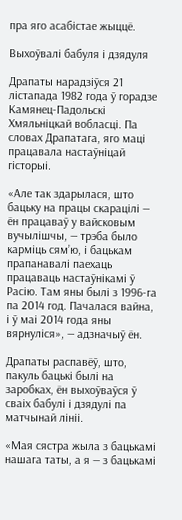пра яго асабістае жыццё.

Выхоўвалі бабуля і дзядуля

Драпаты нарадзіўся 21 лістапада 1982 года ў горадзе Камянец-Падольскі Хмяльніцкай вобласці. Па словах Драпатага, яго маці працавала настаўніцай гісторыі.

«Але так здарылася, што бацьку на працы скарацілі — ён працаваў у вайсковым вучылішчы, — трэба было карміць сям’ю, і бацькам прапанавалі паехаць працаваць настаўнікамі ў Расію. Там яны былі з 1996-га па 2014 год. Пачалася вайна, і ў маі 2014 года яны вярнуліся», — адзначыў ён.

Драпаты распавёў, што, пакуль бацькі былі на заробках, ён выхоўваўся ў сваіх бабулі і дзядулі па матчынай лініі.

«Мая сястра жыла з бацькамі нашага таты, а я — з бацькамі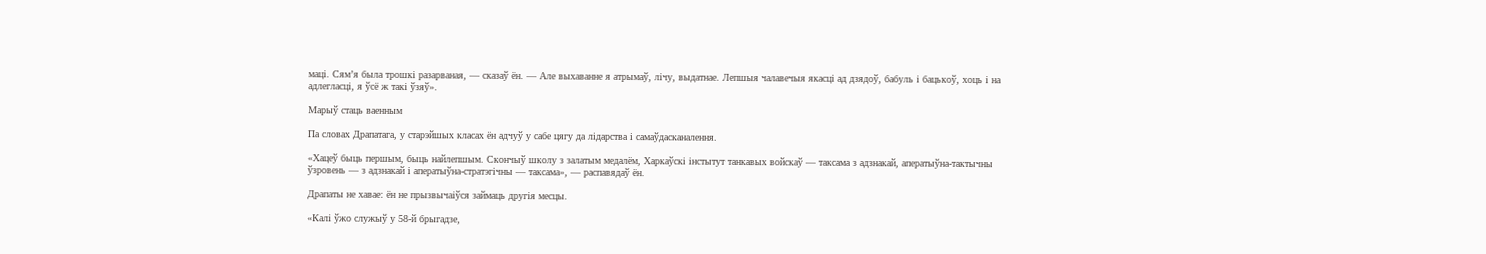маці. Сям’я была трошкі разарваная, — сказаў ён. — Але выхаванне я атрымаў, лічу, выдатнае. Лепшыя чалавечыя якасці ад дзядоў, бабуль і бацькоў, хоць і на адлегласці, я ўсё ж такі ўзяў».

Марыў стаць ваенным

Па словах Драпатага, у старэйшых класах ён адчуў у сабе цягу да лідарства і самаўдасканалення.

«Хацеў быць першым, быць найлепшым. Скончыў школу з залатым медалём, Харкаўскі інстытут танкавых войскаў — таксама з адзнакай, аператыўна-тактычны ўзровень — з адзнакай і аператыўна-стратэгічны — таксама», — распавядаў ён.

Драпаты не хавае: ён не прызвычаіўся займаць другія месцы.

«Калі ўжо служыў у 58-й брыгадзе,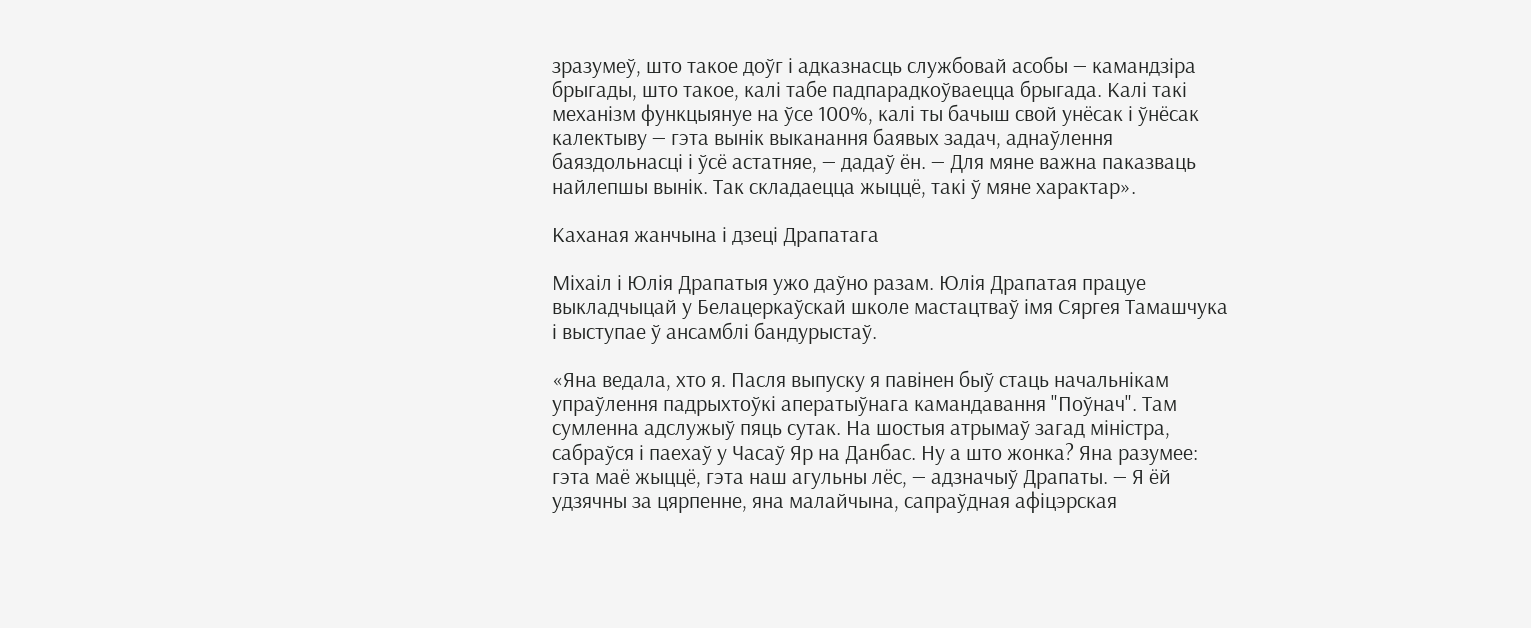зразумеў, што такое доўг і адказнасць службовай асобы — камандзіра брыгады, што такое, калі табе падпарадкоўваецца брыгада. Калі такі механізм функцыянуе на ўсе 100%, калі ты бачыш свой унёсак і ўнёсак калектыву — гэта вынік выканання баявых задач, аднаўлення баяздольнасці і ўсё астатняе, — дадаў ён. — Для мяне важна паказваць найлепшы вынік. Так складаецца жыццё, такі ў мяне характар».

Каханая жанчына і дзеці Драпатага

Міхаіл і Юлія Драпатыя ужо даўно разам. Юлія Драпатая працуе выкладчыцай у Белацеркаўскай школе мастацтваў імя Сяргея Тамашчука і выступае ў ансамблі бандурыстаў.

«Яна ведала, хто я. Пасля выпуску я павінен быў стаць начальнікам упраўлення падрыхтоўкі аператыўнага камандавання "Поўнач". Там сумленна адслужыў пяць сутак. На шостыя атрымаў загад міністра, сабраўся і паехаў у Часаў Яр на Данбас. Ну а што жонка? Яна разумее: гэта маё жыццё, гэта наш агульны лёс, — адзначыў Драпаты. — Я ёй удзячны за цярпенне, яна малайчына, сапраўдная афіцэрская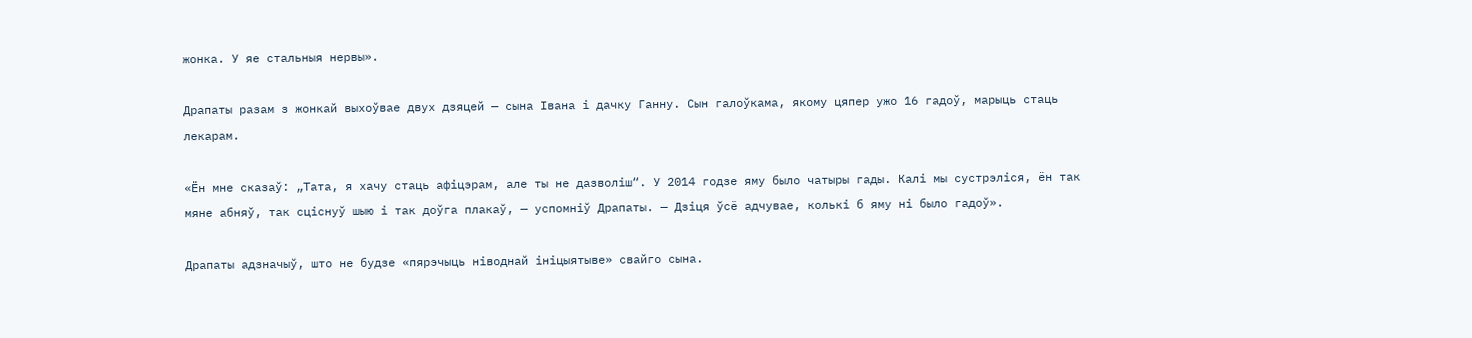жонка. У яе стальныя нервы».

Драпаты разам з жонкай выхоўвае двух дзяцей — сына Івана і дачку Ганну. Сын галоўкама, якому цяпер ужо 16 гадоў, марыць стаць лекарам.

«Ён мне сказаў: „Тата, я хачу стаць афіцэрам, але ты не дазволіш“. У 2014 годзе яму было чатыры гады. Калі мы сустрэліся, ён так мяне абняў, так сціснуў шыю і так доўга плакаў, — успомніў Драпаты. — Дзіця ўсё адчувае, колькі б яму ні было гадоў».

Драпаты адзначыў, што не будзе «пярэчыць ніводнай ініцыятыве» свайго сына.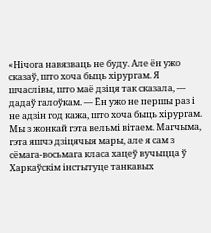«Нічога навязваць не буду. Але ён ужо сказаў, што хоча быць хірургам. Я шчаслівы, што маё дзіця так сказала, — дадаў галоўкам. — Ён ужо не першы раз і не адзін год кажа, што хоча быць хірургам. Мы з жонкай гэта вельмі вітаем. Магчыма, гэта яшчэ дзіцячыя мары, але я сам з сёмага-восьмага класа хацеў вучыцца ў Харкаўскім інстытуце танкавых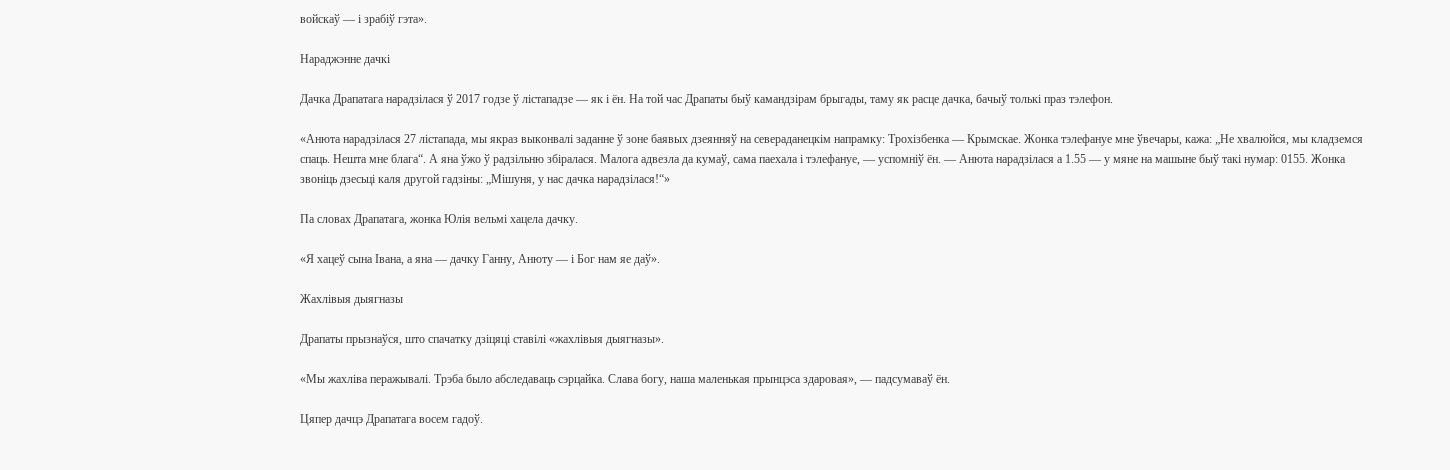войскаў — і зрабіў гэта».

Нараджэнне дачкі

Дачка Драпатага нарадзілася ў 2017 годзе ў лістападзе — як і ён. На той час Драпаты быў камандзірам брыгады, таму як расце дачка, бачыў толькі праз тэлефон.

«Анюта нарадзілася 27 лістапада, мы якраз выконвалі заданне ў зоне баявых дзеянняў на северaданецкім напрамку: Трохізбенка — Крымскае. Жонка тэлефануе мне ўвечары, кажа: „Не хвалюйся, мы кладземся спаць. Нешта мне блага“. А яна ўжо ў радзільню збіралася. Малога адвезла да кумаў, сама паехала і тэлефануе, — успомніў ён. — Анюта нарадзілася а 1.55 — у мяне на машыне быў такі нумар: 0155. Жонка звоніць дзесьці каля другой гадзіны: „Мішуня, у нас дачка нарадзілася!“»

Па словах Драпатага, жонка Юлія вельмі хацела дачку.

«Я хацеў сына Івана, а яна — дачку Ганну, Анюту — і Бог нам яе даў».

Жахлівыя дыягназы

Драпаты прызнаўся, што спачатку дзіцяці ставілі «жахлівыя дыягназы».

«Мы жахліва перажывалі. Трэба было абследаваць сэрцайка. Слава богу, наша маленькая прынцэса здаровая», — падсумаваў ён.

Цяпер дачцэ Драпатага восем гадоў.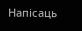Напісаць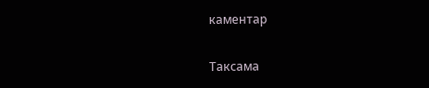каментар

Таксама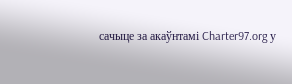сачыце за акаўнтамі Charter97.org у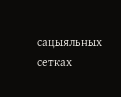сацыяльных сетках